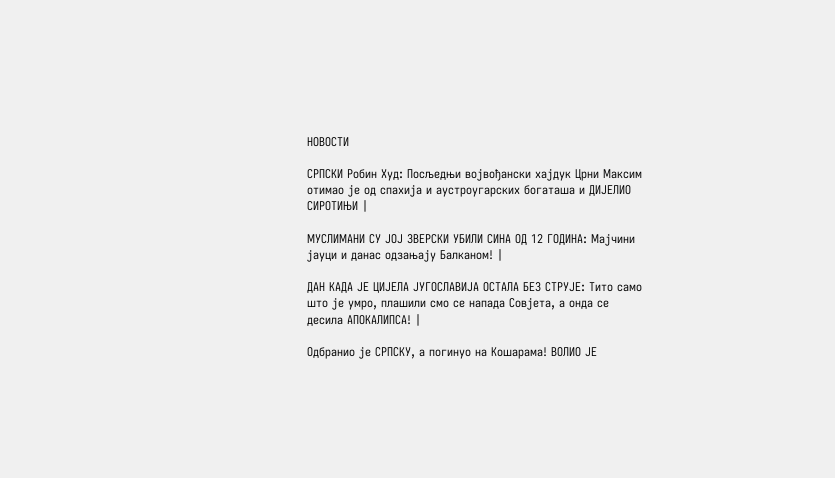НОВОСТИ

СРПСКИ Робин Худ: Посљедњи војвођански хајдук Црни Максим отимао је од спахија и аустроугарских богаташа и ДИЈЕЛИО СИРОТИЊИ |

МУСЛИМАНИ СУ ЈОЈ ЗВЕРСКИ УБИЛИ СИНА ОД 12 ГОДИНА: Мајчини јауци и данас одзањају Балканом! |

ДАН КАДА ЈЕ ЦИЈЕЛА ЈУГОСЛАВИЈА ОСТАЛА БЕЗ СТРУЈЕ: Тито само што је умро, плашили смо се напада Совјета, а онда се десила АПОКАЛИПСА! |

Одбранио је СРПСКУ, а погинуо на Кошарама! ВОЛИО ЈЕ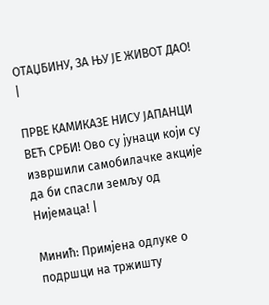ОТАЏБИНУ, ЗА ЊУ ЈЕ ЖИВОТ ДАО! |

ПРВЕ КАМИКАЗЕ НИСУ ЈАПАНЦИ ВЕЋ СРБИ! Ово су јунаци који су извршили самобилачке акције да би спасли земљу од Нијемаца! |

Минић: Примјена одлуке о подршци на тржишту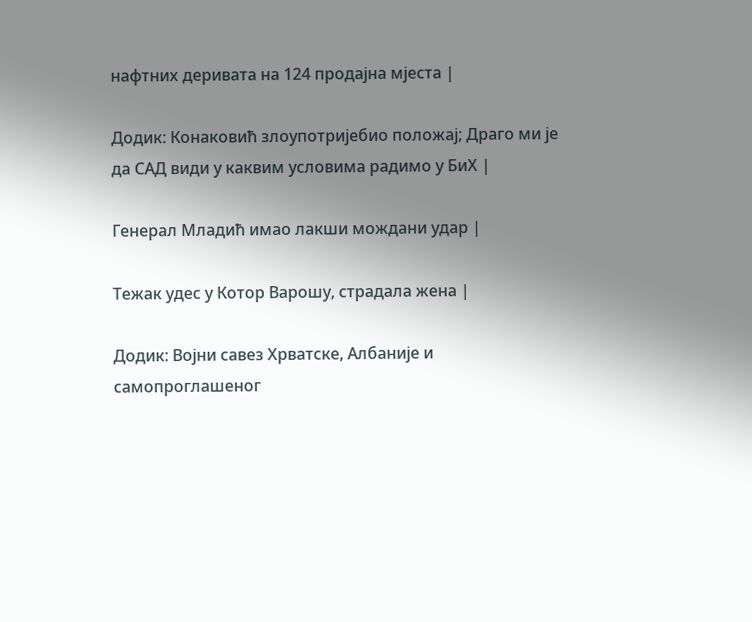нафтних деривата на 124 продајна мјеста |

Додик: Конаковић злоупотријебио положај; Драго ми је да САД види у каквим условима радимо у БиХ |

Генерал Младић имао лакши мождани удар |

Тежак удес у Котор Варошу, страдала жена |

Додик: Војни савез Хрватске, Албаније и самопроглашеног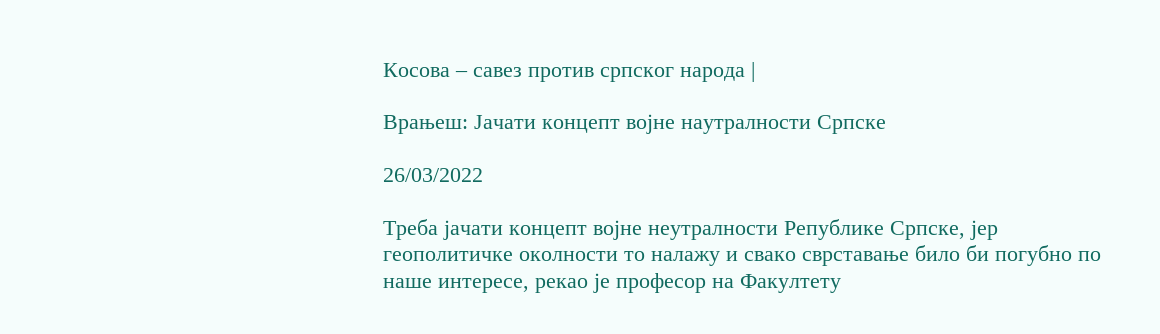Косова – савез против српског народа |

Врањеш: Јачати концепт војне наутралности Српске

26/03/2022

Tреба јачати концепт војне неутралности Републике Српске, јер геополитичке околности то налажу и свако сврставање било би погубно по наше интересе, рекао је професор на Факултету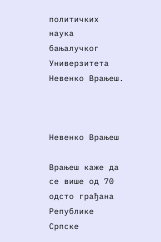политичких наука бањалучког Универзитета Невенко Врањеш.



Невенко Врањеш

Врањеш каже да се више од 70 одсто грађана Републике Српске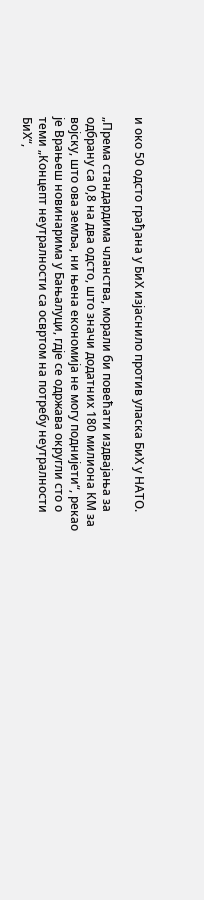и око 50 одсто грађана у БиХ изјаснило против уласка БиХ у НАТО.

„Према стандардима чланства, морали би повећати издвајања за одбрану са 0,8 на два одсто, што значи додатних 180 милиона КМ за војску, што ова земља, ни њена економија не могу поднијети“, рекао је Врањеш новинарима у Бањалуци, гдје се одржава округли сто о теми „Концепт неутралности са освртом на потребу неутралности БиХ“,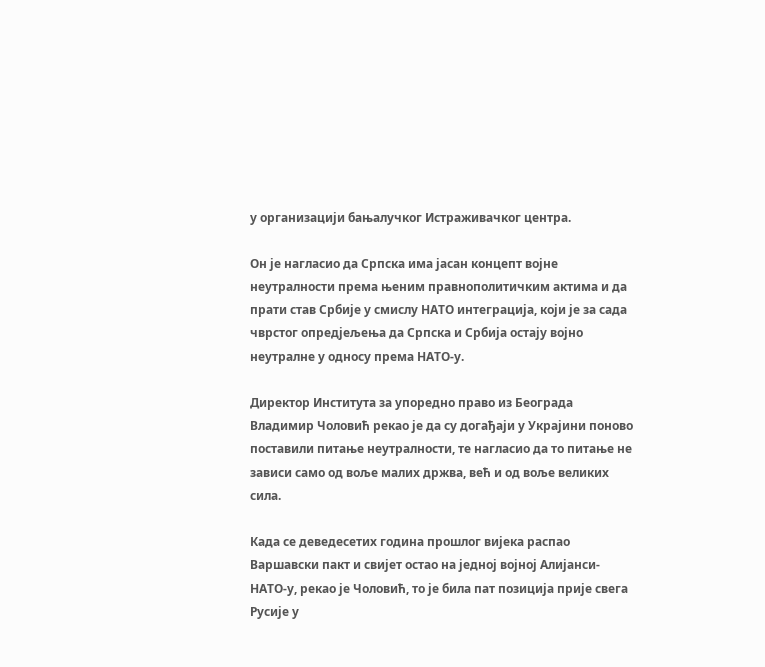у организацији бањалучког Истраживачког центра.

Он је нагласио да Српска има јасан концепт војне неутралности према њеним правнополитичким актима и да прати став Србије у смислу НАТО интеграција, који је за сада чврстог опредјељења да Српска и Србија остају војно неутралне у односу према НАТО-у.

Директор Института за упоредно право из Београда Владимир Чоловић рекао је да су догађаји у Украјини поново поставили питање неутралности, те нагласио да то питање не зависи само од воље малих држва, већ и од воље великих сила.

Када се деведесетих година прошлог вијека распао Варшавски пакт и свијет остао на једној војној Алијанси-НАТО-у, рекао је Чоловић, то је била пат позиција прије свега Русије у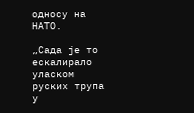односу на НАТО.

„Сада је то ескалирало уласком руских трупа у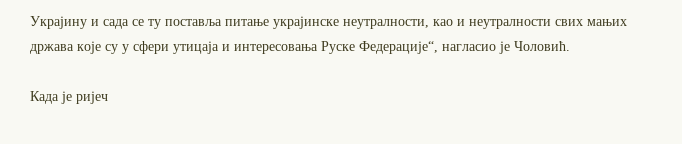Украјину и сада се ту поставља питање украјинске неутралности, као и неутралности свих мањих држава које су у сфери утицаја и интересовања Руске Федерације“, нагласио је Чоловић.

Када је ријеч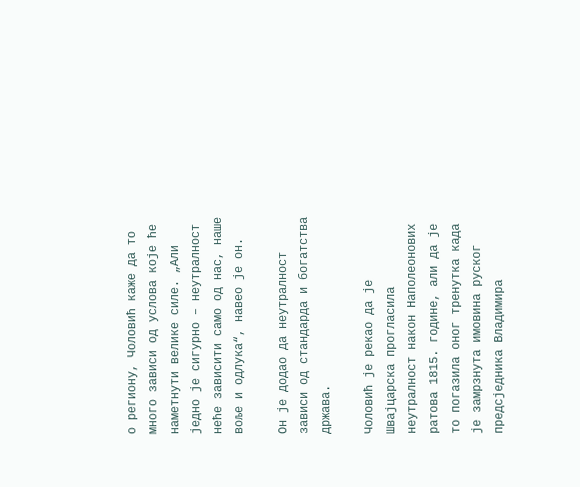о региону, Чоловић каже да то много зависи од услова које ће наметнути велике силе. „Али једно је сигурно – неутралност неће зависити само од нас, наше воље и одлука“, навео је он.

Он је додао да неутралност зависи од стандарда и богатства држава.

Чоловић је рекао да је Швајцарска прогласила неутралност након Наполеонових ратова 1815. године, али да је то погазила оног тренутка када је замрзнута имовина руског предсједника Владимира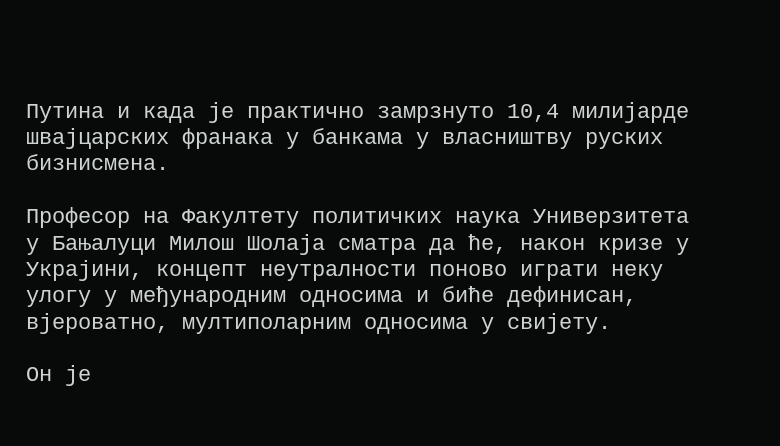Путина и када је практично замрзнуто 10,4 милијарде швајцарских франака у банкама у власништву руских бизнисмена.

Професор на Факултету политичких наука Универзитета у Бањалуци Милош Шолаја сматра да ће, након кризе у Украјини, концепт неутралности поново играти неку улогу у међународним односима и биће дефинисан, вјероватно, мултиполарним односима у свијету.

Он је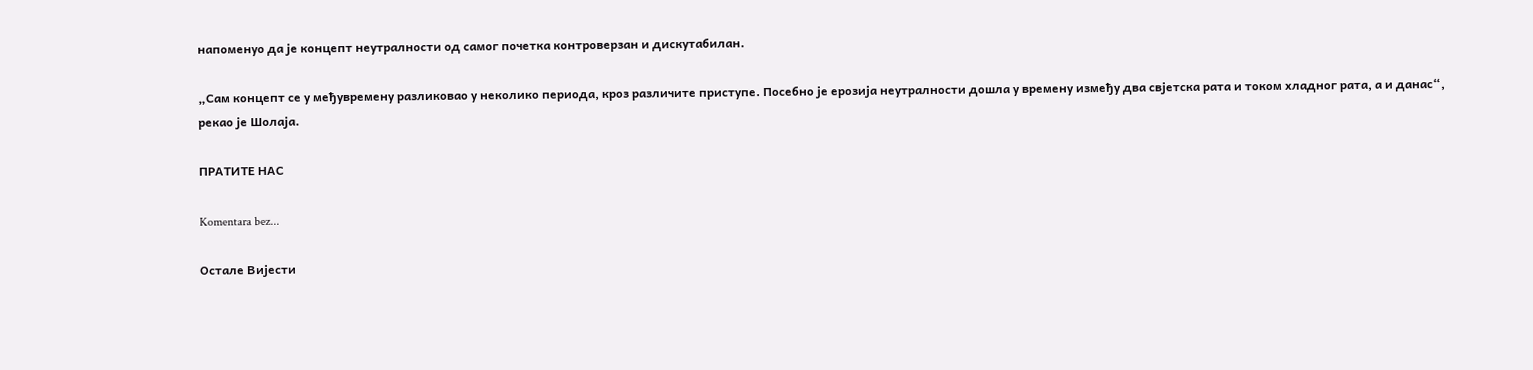напоменуо да је концепт неутралности од самог почетка контроверзан и дискутабилан.

„Сам концепт се у међувремену разликовао у неколико периода, кроз различите приступе. Посебно је ерозија неутралности дошла у времену између два свјетска рата и током хладног рата, а и данас“, рекао је Шолаја.

ПРАТИТЕ НАС

Komentara bez...

Остале Вијести